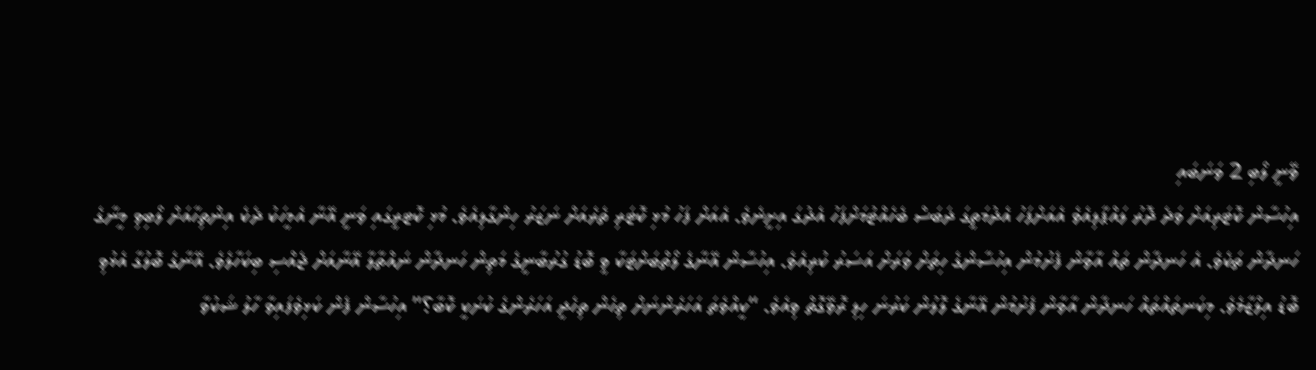ވޭނީ ލޯބި 2 ވަނަބައި
އިހުސާން ކޮޓަރިއަށް ވަދެ ދޮރު ލައްޕާލިއެވެ އެއަށްފަހު އެދުމަތީގަ ދަބަސް ބެހެއްޓުމަށްފަހު އެދުގަ އިށީނެވެ. އެއަށް ފަހު މުޅި ކޮޓަރި ތެރެއަށް ނަޒަރު ހިންގާލިއެވެ. މުޅި ކޮޓރީގައި ވަނީ އޭނާ އެމީހަކު ދެކެ އިންތިހާއަށް ލޯބިވި މީނާގެ ހަނދާން ތަކެވެ. އެ ހަނދާން ތައް އާވާން ފެށުމުން އިހުސާންގެ ހިތަށް ވަރަށް އަސަރު ކުރިއެވެ. އިހުސާން އޭނާގެ ލޯތްބަށްޓަކާ ވީ ބޮޑު ގުރުބާނީގެ މަތިން ހަނދާން ނައްތާލާ އޭނާއަށް ޖެއްސި ބިކަހާލެވެ. އޭނާގެ ބޮލުގާ އެޅުވި ބޮޑު އިލްޒާމެވެ. މިކަނތައްތައް ހަނދާން އާވާން ފެށުމުން އޭނާގެ ލޮލުން ކަރުނަ ހިލި ރޮވޭގޮތް ވިއެވެ. “ކީއްވެތަ އަހަރެންނަށް ތިހެން ތިހެދީ އަހަރެންގެ ކުށަކީ ކޮބާ؟” އިހުސާން ފެން ކަޅިވެފައިވާ ހާލު ޝަކުވާ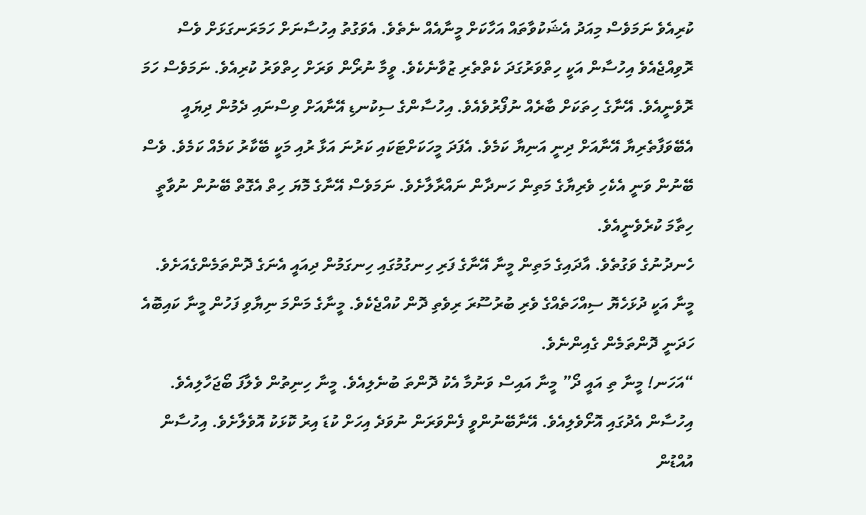ކުރިއެވެ ނަމަވެސް މިއަދު އެޝަކުވާތައް އަހާކަށް މީނާއެއް ނެތެވެ. އެވަގުތު އިހުސާނަށް ހަމަރަނގަޅަށް ވެސް ރޮވިއްޖެއެވެ އިހުސާން އަކީ ހިތްވަރުގަދަ ކެތްތެރި ޒުވާނެކެވެ. ވީމާ ނުރޯން ވަރަށް ހިތްވަރު ކުރިއެވެ. ނަމަވެސް ހަމަ ރޮވެނީއެވެ. އޭނާގެ ހިތަކަށް ބާރެއް ނުފޯރުވެއެވެ. އިހުސާންގެ ސިކުނޑި އޭނާއަށް ވިސްނައި ދެމުން ދިޔައީ އެބޭވަފާތެރިޔާ އޭނާއަށް ދިނީ އަނިޔާ ކަމެވެ. އެފަދަ މީހަކަށްޓަކައި ކަރުނަ އަޅާ ރުއި މަކީ ބޭކާރު ކަމެއް ކަމެވެ. ވެސް ބޭނުން ވަނީ އެކެހި ވެރިޔާގެ މަތިން ހަނދާން ނައްރާލާށެވެ. ނަމަވެސް އޭނާގެ މޮޔަ ހިތް އެގޮތް ބޭނުން ނުވާތީ ހިތާމަ ކުރެވެނީއެވެ.
ހެނދުނުގެ ވަގުތެވެ. އާދައިގެ މަތިން މީނާ އޭނާގެ ފަރި ހިނގުމުގައި ހިނގަމުން ދިއައީ އެނަގެ ދޮންތަމެންގެއަށެވެ. މީނާ އަކީ ދުޅަހެޔޮ ސިއްހަތެއްގެ ވެރި ބުރުސޫރަ ރިވެތި ދޮން ކުއްޖެކެވެ. މީނާގެ މަންމަ ނިޔާވި ފަހުން މީނާ ކައިބޮއެ ހަދަނީ ދޮންތަމެން ގެއިންނެވެ.
“އަހަނ! މީނާ ތި އައީ ދޯ” މީނާ އައިސް ވަނުމާ އެކު ދޮންތަ ބުނެލިއެވެ. މީނާ ހިނިތުން ވެލާފަ ބޯޖަހާލިއެވެ.
އިހުސާން އެދުގައި އޮށޯވެލިއެވެ. އޭނާބޭނުންވީ ފެންވަރަން ނުވަދެ އިހަށް ކުޑަ އިރު ކޮޅަކު އޮވެލާށެވެ. އިހުސާން އުއްޑުން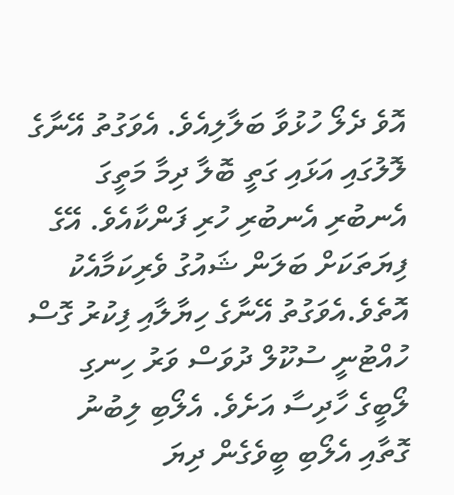އޮވެ ދެލޯ ހުޅުވާ ބަލާލިއެވެ. އެވަގުތު އޭނާގެ ލޮލުގައި އަޅައި ގަތީ ބޮލާ ދިމާ މަތީގަ އެނބުރި އެނބުރި ހުރި ފަންކާއެވެ. އޭގެ ފިޔަތަކަށް ބަލަން ޝައުގު ވެރިކަމާއެކު އޮތެވެ.އެވަގުތު އޭނާގެ ހިޔާލާއި ފިކުރު ގޮސް ހުއްޓުނީ ސުކޫލް ދުވަސް ވަރު ހިނގި ލޯބީގެ ހާދިސާ އަށެވެ. އެލޯބި ލިބުނު ގޮތާއި އެލޯބި ބީވެގެން ދިޔަ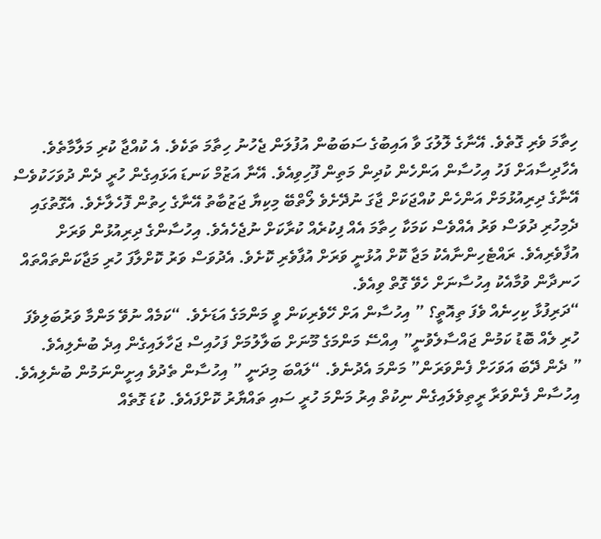ހިތާމަ ވެރި ގޮތެވެ. އޭނާގެ ލޮލުގަ ވާ އައިބުގެ ސަބަބުން އުފުލަން ޖެހުނު ހިތާމަ ތަކެވެ. އެ ކުއްޖާ ކުރި މަލާމާތެވެ. އެހާދިސާއަށް ފަހު އިހުސާން އަންހެން ކުދިން މަތިން ފޫހިވިއެވެ. އޭނާ އަޒުމް ކަނޑަ އަޅައިގެން ހުރީ ދެން ދުވަހަކުވެސް އޭނާގެ ދިރިއުޅުމަށް އަންހެން ކުއްޖަކަށް ޖާގަ ނުދޭށެވެ ލޯތްބޭ މިކިޔާ ޖަޒުބާތު އޭނާގެ ހިތުން ފޮހެލާށެވެ. އެގޮތުގައި ދެމިހުރި ދުވަސް ވަރު އެއްވެސް ކަމަކާ ހިތާމަ އެއް ފިކުރެއް ކުރާކަށް ނުޖެހެއެވެ. އިހުސާންގެ ދިރިއުޅުން ވަރަށް އުފާވެރިއެވެ. ރައްޓެހިންނާއެކު މަޖާ ކޮށް އުޅުނީ ވަރަށް އުފާވެރި ކޮށެވެ. އެދުވަސް ވަރު ކޮށްލާފަ ހުރި މަޖާކަންތައްތައް ހަނދާން ވުމާއެކު އިހުސާނަށް ހެވޭ ގޮތް ވިއެވެ.
“ދަރިފުޅާ ކިހިނެއް ވެފަ ތިއޮތީ؟ ” އިހުސާން އަށް ހޭވެރިކަން ވީ މަންމަގެ އަޑަށެވެ. “ކަމެއް ނުވޭ މަންމާ ވަރުބަލިވެފަ ހުރި ލެއް ބޮޑު ކަމުން ޖައްސާލެވުނީ” އިއްސޭ މަންމަގެ މޫނަށް ބަލާލުމަށް ފަހުއިސް ޖަހާލައިގެން އިދެ ބުނެލިއެވެ.
” ދެން ދޭބަ އަވަހަށް ފެންވަރަން” މަންމަ އެދުނެވެ. “ލައްބަ މިދަނީ ” އިހުސާން ތެދުވެ އިށީންނަމުން ބުނެލިއެވެ.
އިހުސާން ފެންވަރާ ރީތިވެލައިގެން ނިކުތް އިރު މަންމަ ހުރީ ސައި ތައްޔާރު ކޮށްފައެވެ. ކުޑަ ގޮތެއް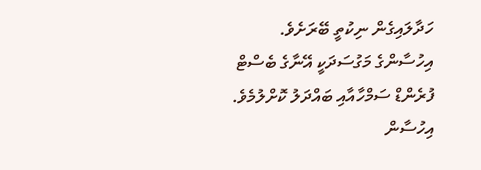ހަދާލައިގެން ނިކުތީ ބޭރަށެވެ. އިހުސާންގެ މަގުސަދަކީ އޭނާގެ ބެސްޓް ފުރެންޑް ސަމްހާއާއި ބައްދަލު ކޮށްލުމެވެ.
އިހުސާން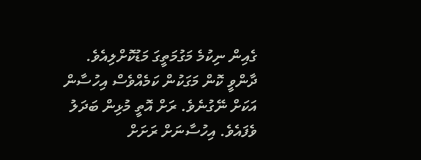ގެއިން ނިކުމެ މަގުމަތީގަ މަޑުކޮށްލިއެވެ. ދާންވީ ކޮން މަގަކުން ކަމެއްވެސް އިހުސާން އަކަށް ނޭގުނެވެ. ރަށް އޮތީ މުޅިން ބަދަލު ވެފައެވެ. އިހުސާނަށް ރަށަށް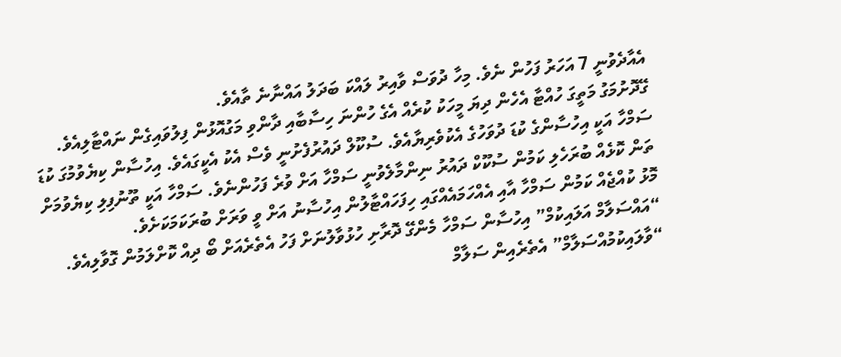އެއާދެވުނީ 7 އަހަރު ފަހުން ނެވެ. މިހާ ދުވަސް ވާއިރު ލައްކަ ބަދަލު އައްނާނެ ތާއެވެ.
ގޭދޮށުމަގު މަތީގަ ހުއްޓާ އެހެން ދިޔަ މީހަކު ކުރެއް އެގެ ހުންނަ ހިސާބާއި ދާންވި މަގުއޮޅުން ފިލުވައިގެން ނައްޓާލިއެވެ.
ސަމްހާ އަކީ އިހުސާންގެ ކުޑަ ދުވަހުގެ އެކުވެރިޔާއެވެ. ސުކޫލް ދައުރުފެށުނީ ވެސް އެކު އެކީގައެވެ. އިހުސާން ކިޔެވުމުގަ ކުޑަ ތަން ކޮޅެއް ބުރަހެލި ކަމުން ސުކޫކް ދައުރު ނިންމާލެވުނީ ސަމްހާ އަށް ވުރެ ފަހުންނެވެ. ސަމްހާ އަކީ ތޫނުފިލި ކިޔެވުމަށް މޮޅު ކުއްޖެއް ކަމުން ސަމްހާ އާއި އެއްހަމައެއްގައި ހިފަހައްޓާލުން އިހުސާނު އަށް ވީ ވަރަށް ބުރަކަމަކަށެވެ.
“އައްސަލާމް އަލައިކުމް” އިހުސާން ސަމްހާ މެންގޭ ދޮރާށި ހުޅުވާލުނަށް ފަހު އެތެރެއަށް ބޯ ދިއް ކޮށްލަމުން ގޮވާލިއެވެ.
“ވާލައިކުމުއްސަލާމް” އެތެރެއިން ސަލާމް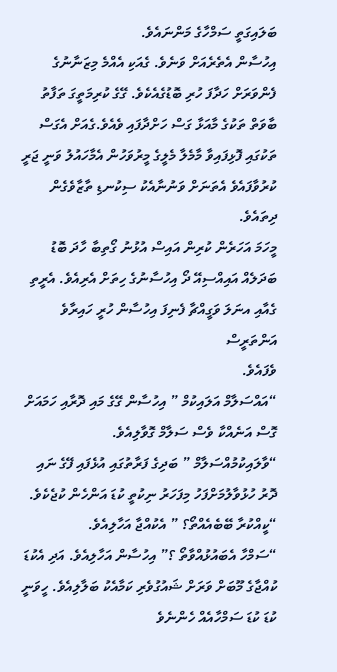ބަލައިގަތީ ސަމްހާގެ މަންނައެވެ.
އިހުސާން އެތެރެއަށް ވަނެވެ. ގެއަކި އެއްމެ މިޒަނާނުގެ ފެންވަރަށް ހަދާފަ ހުރި ބޮޑުގެއެކެވެ. ގޭގެ ކުރިމަތީގަ ތަފާތު ބާވަތް ތަކުގެ މާއަޅާ ގަސް ހަށްދާފައި ވެއެވެ.ގެއަށް އެގަސް ތަކުގައި ފޮޅިފައިވާ މާމެލާ މެލީގެ މީރުވަހުން އެމާހައުލު ވަނީ ޖަރީ ކުރުވާފައެވެ އެތަނަށް ވަނުނާއެކު ސިކުނޑި ތާޒާވެގެން ދިތައެވެ.
މީހަމަ އަހަރެން ކުރިން އައިސް އުޅުނު ގޯތިބާ ހާދަ ބޮޑު ބަދަލެއް އައިއްސިއޭ ދޯ އިހުސާނުގެ ހިތަށް އެރިއެވެ. އެރީތި ގެއާއި އނަލަ ވަގީއްޗާ ފެނިފަ އިހުސާން ހުރީ ހައިރާވެ އަންތަރީސް
ވެފައެވެ.
“އައްސަލާމް އަލައިކުމް ” އިހުސާން ގޭގެ މައި ދޮރާއި ހަމައަށް ގޮސް އަނެއްކާ ވެސް ސަލާމް ގޮވާލިއެވެ.
“ވާލައިކުމުއްސަލާމް ” ބަދިގެ ފަރާތުގައި އުޅެފައި ފޭގެ ނައި ދޮރު ހުޅުވާލުމަށްފަހު މިފަހަރު ނިކުތީ ކުޑަ އަންހެން ކުޖެކެވެ.
“ކީއްކުރާ ބޭބެއެއްތޯ؟ ” އެކުއްޖާ އަހާލިއެވެ.
“ސަމްހާ އެބައުޅުއްވާތޯ ؟” އިހުސާން އަހާލިއެވެ. އަދި އެކުޑަ ކުއްޖާގެ މޫބަށް ވަރަށް ޝައުގުވެރި ކަމާއެކު ބަލާލިއެވެ. ހީވަނީ ކުޑަ ކުޑަ ސަމްހާއެއް ހެންނެވެ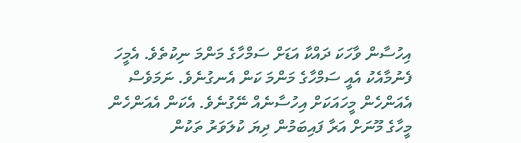އިހުސާން ވާހަކަ ދައްކާ އަޑަށް ސަމްހާގެ މަންމަ ނިކުތެވެ. އެމީހަ ފެނުމާއެކު އެއީ ސަމްހާގެ މަންމަ ކަން އެނގުނެވެ. ނަމަވެސް އެއަންހެން މީހައަކަށް އިހުސާނެއް ނޭގުނެވެ. އެކަން އެއަންހެން މީހާގެ މޫނަށް އަރާ ފައިބަމުން ދިޔަ ކުލަވަރު ތަކުން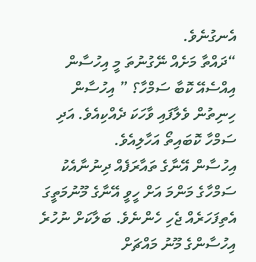އެނގުނެވެ.
“ދައްތާ މަށެއް ނޭގުނުތަ މީ އިހުސާން އިއްސެއޭ ކޮބާ ސަމްހާ؟ ” އިހުސާން ހިނިތުން ވެލާފައި ވާހަކަ ދެއްކިއެވެ. އަދި ސަމްހާ ކޮބައިތޯ އަހާލިއެވެ.
އިހުސާން އޭނާގެ ތައާރަފެއް ދިނުނާއެކު ސަމްހާގެ މަންމަ އަށް ހީވީ އޭނާގެ މޫނުމަތީގަ އެތިފަހަރެއް ޖެހި ހެންނެވެ. ބަލާކަށް ނުހުރެ އިހުސާންގެ މޫނު މައްޗަށް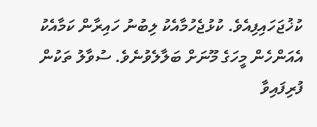ކުޚުޖަހައިފިއެވެ. ކުޅުޖެހުމާއެކު ލިބުނު ހައިރާން ކަމާއެކު އެއަންހެން މީހަގެ މޫނަށް ބަލާލެވުނެވެ. ސުވާލު ތަކުން ފުރިފައިވާ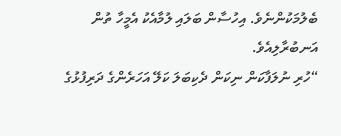ބެލުމަކުންނެވެ. އިހުސާން ބަލައި ލުމާއެކު އެމީހާ ތުން އަނބުރާލިއެވެ.
“ހުރި ނުލަފާކަން ނިކަން ދެކިބަލަ ކަލޭ އަހަރެންގެ ދަރިފުޅުގެ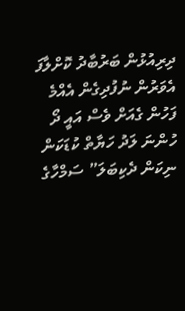ދިރިއުޅުން ބަރުބާދު ކޮށްލާފަ އެވަރުން ނުފުދިގެން އެއްމެ ފަހުން ގެއަށް ވެސް އައީ ދޯ ހުންނަ ލަދު ހަޔާތް ކުޑަކަން ނިކަން ދެކިބަލަ” ސަމްހާގެ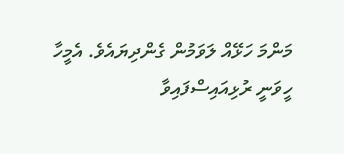މަންމަ ހަޅޭއް ލަވަމުން ގެންދިޔައެވެ. އެމީހާ ހީވަނީ ރުޅިއައިސްފައިވާ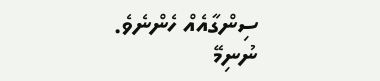ސިންގާއެއް ހެންނެވެ.
ނުނިމޭ